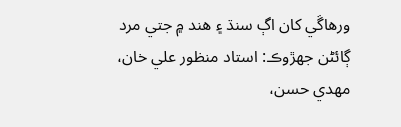ورهاڱي کان اڳ سنڌ ۽ هند ۾ جتي مرد ڳائڻن جھڙوڪ: استاد منظور علي خان، مھدي حسن،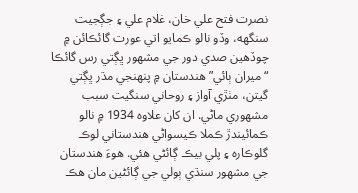نصرت فتح علي خان، غلام علي ۽ جڳجيت سنگهه، وڏو نالو ڪمايو اتي عورت گائڪائن ۾ چوڏهين صدي دور جي مشھور ڀڳتي رس گائڪا “ميران ٻائي” ھندستان ۾ پنھنجي مڌر ڀڳتي گيتن، مٺڙي آواز ۽ روحاني سنگيت سبب مشھوري ماڻي. ان کان علاوه 1934 ۾ نالو ڪمائيندڙ ڪملا ڪيسواڻي هندستاني لوڪ گلوڪارہ ۽ پلي بيڪ ڳائڻي هئي. هوءَ هندستان جي مشھور سنڌي ٻولي جي ڳائڻين مان هڪ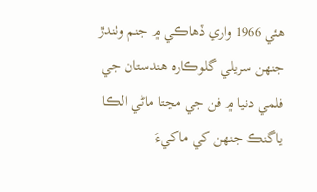هئي 1966 واري ڏهاڪي ۾ جنم وٺندڙ جنھن سريلي گلوڪاره هندستان جي فلمي دنيا ۾ فن جي مڃتا ماڻي الڪا ياگنڪ جنهن کي ماکيءَ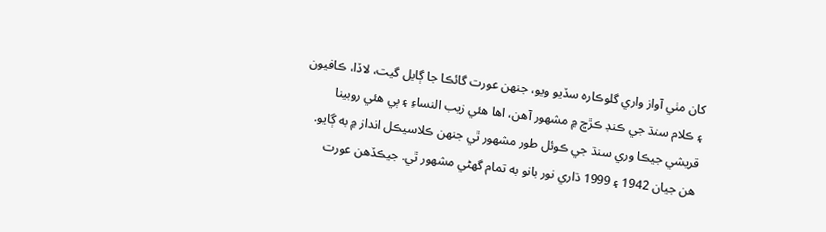کان مٺي آواز واري گلوڪاره سڏيو ويو، جنھن عورت گائڪا جا ڳايل گيت، لاڏا، ڪافيون ۽ ڪلام سنڌ جي ڪنڊ ڪڙڇ ۾ مشھور آھن، اها هئي زيب النساءِ ۽ ٻي هئي روبينا قريشي جيڪا وري سنڌ جي ڪوئل طور مشھور ٿي جنهن ڪلاسيڪل انداز ۾ به ڳايو. هن جيان 1942 ۽ 1999 ڌاري نور بانو به تمام گهڻي مشھور ٿي. جيڪڏهن عورت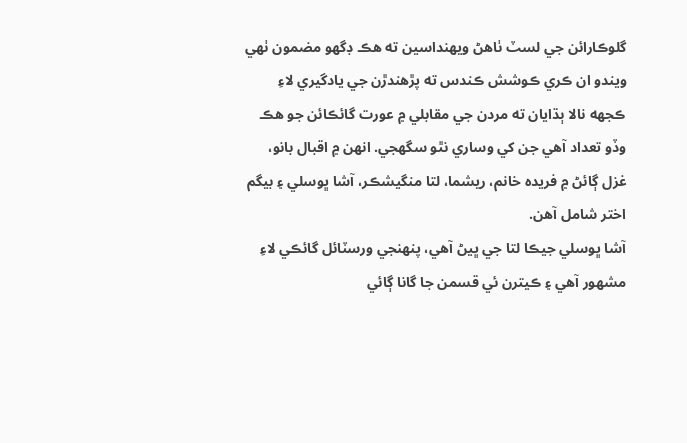گلوڪارائن جي لسٽ ٺاهڻ ويهنداسين ته هڪ ڊگهو مضمون ٺھي ويندو ان ڪري ڪوشش ڪندس ته پڙهندڙن جي يادگيري لاءِ ڪجھه نالا ٻڌايان ته مردن جي مقابلي ۾ عورت گائڪائن جو هڪ وڏو تعداد آهي جن کي وساري نٿو سگهجي. انهن ۾ اقبال بانو، غزل ڳائڻ ۾ فريده خانم، ريشما، لتا منگيشڪر، آشا ڀوسلي ۽ بيگم اختر شامل آهن.
آشا ڀوسلي جيڪا لتا جي ڀيڻ آهي، پنهنجي ورسٽائل گائڪي لاءِ مشهور آهي ۽ ڪيترن ئي قسمن جا گانا ڳائي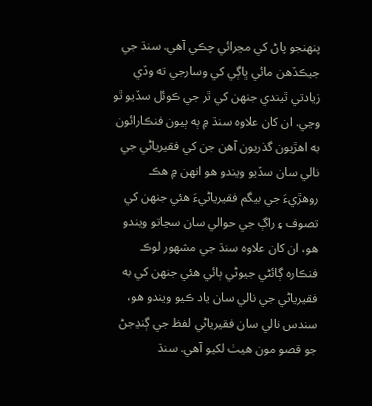پنهنجو پاڻ کي مڃرائي چڪي آهي. سنڌ جي جيڪڏهن مائي ڀاڳي کي وسارجي ته وڏي زيادتي ٿيندي جنھن کي ٿر جي ڪوئل سڏيو ٿو وڃي. ان کان علاوه سنڌ ۾ ٻه ٻيون فنڪارائون به اهڙيون گذريون آهن جن کي فقيرياڻي جي نالي سان سڏيو ويندو هو انهن ۾ هڪ روهڙيءَ جي بيگم فقيرياڻيءَ هئي جنھن کي تصوف ۽ راڳ جي حوالي سان سڃاتو ويندو هو، ان کان علاوه سنڌ جي مشھور لوڪ فنڪاره ڳائڻي جيوڻي ٻائي هئي جنھن کي به فقيرياڻي جي نالي سان ياد ڪيو ويندو هو، سندس نالي سان فقيرياڻي لفظ جي ڳنڍجڻ جو قصو مون هيٺ لکيو آهي. سنڌ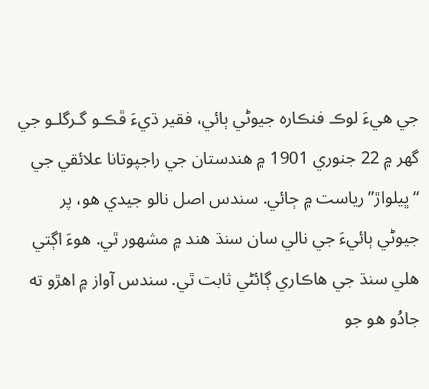جي هيءَ لوڪ فنڪاره جيوڻي ٻائي، فقير ڌيءَ ڦڪـو گـرگلـو جي گهر ۾ 22 جنوري 1901 ۾ هندستان جي راجپوتانا علائقي جي “ڀيلواڙ” رياست ۾ ڄائي. سندس اصل نالو جيدي هو، پر جيوڻي ٻائيءَ جي نالي سان سنڌ هند ۾ مشهور ٿي. هوءَ اڳتي هلي سنڌ جي هاڪاري ڳائڻي ثابت ٿي. سندس آواز ۾ اهڙو ته جادُو هو جو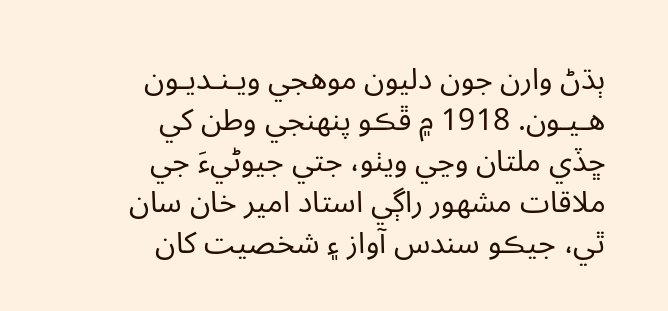ٻڌڻ وارن جون دليون موهجي ويـنـديـون هـيـون. 1918 ۾ ڦڪو پنھنجي وطن کي ڇڏي ملتان وڃي ويٺو، جتي جيوڻيءَ جي ملاقات مشھور راڳي استاد امير خان سان ٿي، جيڪو سندس آواز ۽ شخصيت کان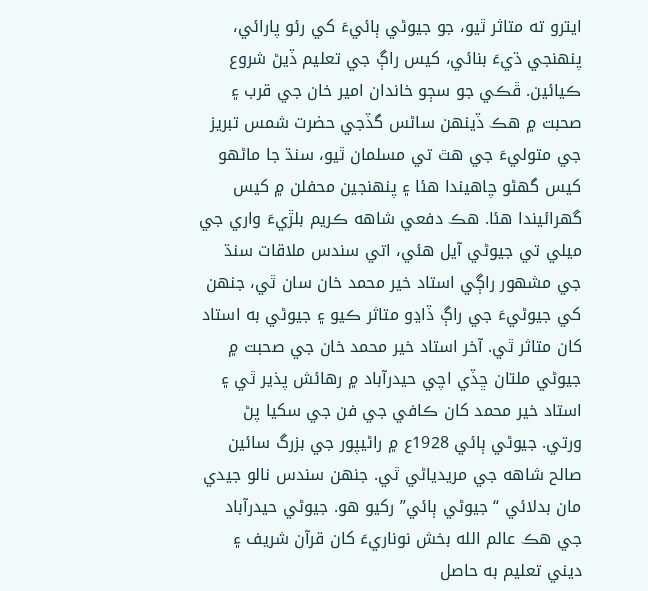ايترو ته متاثر ٿيو، جو جيوڻي ٻائيءَ کي رئو پارائي، پنھنجي ڌيءَ بنائي، کيس راڳ جي تعليم ڏيڻ شروع ڪيائين. ڦڪي جو سڄو خاندان امير خان جي قرب ۽ صحبت ۾ هڪ ڏينھن ساڻس گڏجي حضرت شمس تبريز جي متوليءَ جي هٿ تي مسلمان ٿيو، سنڌ جا ماڻهو کيس گهڻو چاهيندا هئا ۽ پنھنجين محفلن ۾ کيس گهرائيندا هئا. هڪ دفعي شاهه ڪريم بلڙيءَ واري جي ميلي تي جيوڻي آيل هئي، اتي سندس ملاقات سنڌ جي مشھور راڳي استاد خير محمد خان سان ٿي، جنهن کي جيوڻيءَ جي راڳ ڏاڍو متاثر ڪيو ۽ جيوڻي به استاد کان متاثر ٿي. آخر استاد خير محمد خان جي صحبت ۾ جيوڻي ملتان ڇڏي اچي حيدرآباد ۾ رهائش پذير ٿي ۽ استاد خير محمد کان ڪافي جي فن جي سکيا پڻ ورتي. جيوڻي ٻائي 1928ع ۾ راڻيپور جي بزرگ سائين صالح شاهه جي مريدياڻي ٿي. جنهن سندس نالو جيدي مان بدلائي “جيوڻي ٻائي” رکيو هو. جيوڻي حيدرآباد جي هڪ عالم الله بخش نوناريءَ کان قرآن شريف ۽ ديني تعليم به حاصل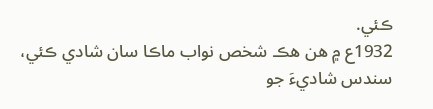ڪئي.
1932ع ۾ هن هڪ شخص نواب ماڪا سان شادي ڪئي، سندس شاديءَ جو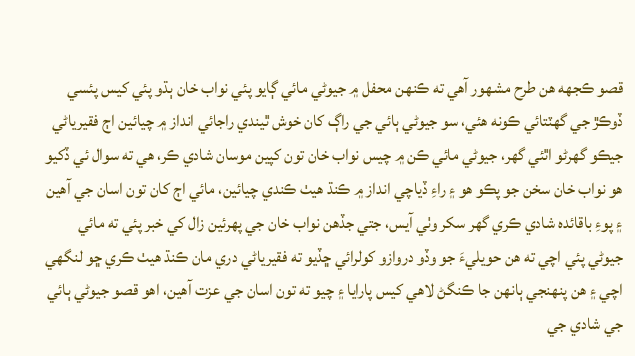قصو ڪجهه هن طرح مشهور آهي ته ڪنھن محفل ۾ جيوڻي مائي ڳايو پئي نواب خان ٻڌو پئي کيس پئسي ڏوڪڙ جي گھٽتائي ڪونه ھئي، سو جيوڻي ٻائي جي راڳ کان خوش ٿيندي راجائي انداز ۾ چيائين اڄ فقيرياڻي جيڪو گھرڻو اٿئي گھر، جيوڻي مائي ڪن ۾ چيس نواب خان تون کپين موسان شادي ڪر، ھي ته سوال ئي ڏکيو ھو نواب خان سخن جو پڪو ھو ۽ راءِ ڏياچي انداز ۾ ڪنڌ ھيٺ ڪندي چيائين، مائي اڄ کان تون اسان جي آھين ۽ پوءِ باقائده شادي ڪري گھر سکر وٺي آيس، جتي جڏھن نواب خان جي پھرئين زال کي خبر پئي ته مائي جيوڻي پئي اچي ته هن حويليءَ جو وڏو دروازو کولرائي ڇڏيو ته فقيرياڻي دري مان ڪنڌ ھيٺ ڪري ڇو لنگھي اچي ۽ هن پنھنجي ٻانھن جا ڪنگڻ لاھي کيس پارايا ۽ چيو ته تون اسان جي عزت آھين، اهو قصو جيوڻي ٻائي جي شادي جي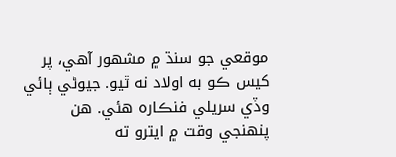موقعي جو سنڌ ۾ مشهور آهي، پر کيس ڪو به اولاد نه ٿيو. جيوڻي ٻائي وڏي سريلي فنڪاره هئي. هن پنهنجي وقت ۾ ايترو ته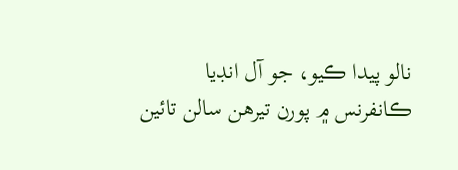نالو پيدا ڪيو، جو آل انڊيا ڪانفرنس ۾ پورن تيرهن سالن تائين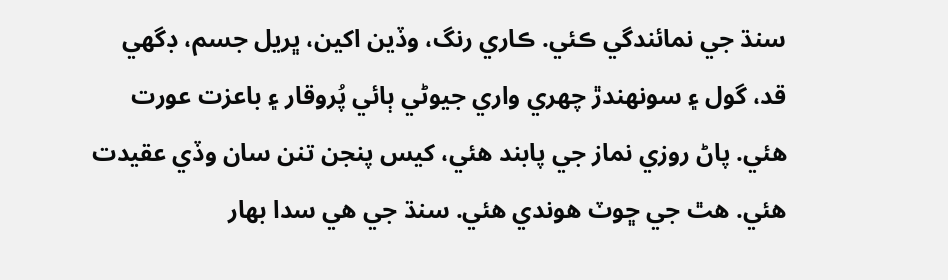سنڌ جي نمائندگي ڪئي. ڪاري رنگ، وڏين اکين، ڀريل جسم، ڊگھي قد، گول ۽ سونھندڙ چھري واري جيوڻي ٻائي پُروقار ۽ باعزت عورت هئي. پاڻ روزي نماز جي پابند هئي، کيس پنجن تنن سان وڏي عقيدت هئي. هٿ جي ڇوٽ هوندي هئي. سنڌ جي هي سدا بهار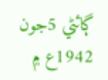ڳائڻي 5جون 1942ع ۾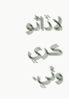لاڏاڻو ڪري وئي.